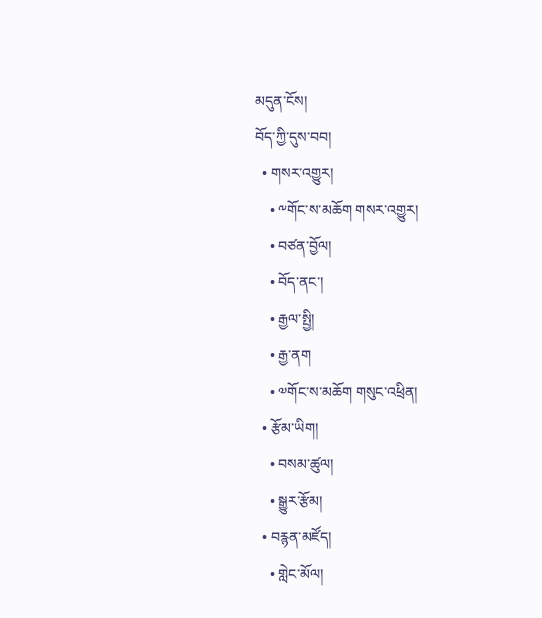མདུན་ངོས།
བོད་ཀྱི་དུས་བབ།
  • གསར་འགྱུར།
    • ༸གོང་ས་མཆོག གསར་འགྱུར།
    • བཙན་བྱོལ།
    • བོད་ནང་།
    • རྒྱལ་སྤྱི།
    • རྒྱ་ནག
    • ༧གོང་ས་མཆོག གསུང་འཕྲིན།
  • རྩོམ་ཡིག།
    • བསམ་ཚུལ།
    • སྒྱུར་རྩོམ།
  • བརྙན་མཛོད།
    • གླེང་མོལ།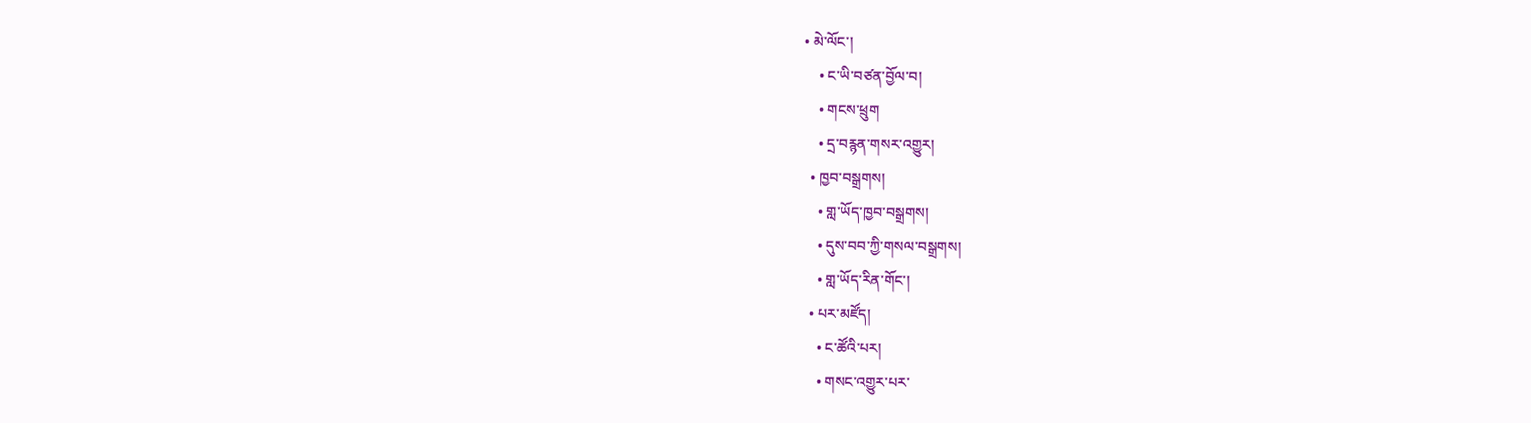• མེ་ལོང་།
    • ང་ཡི་བཙན་བྱོལ་བ།
    • གངས་ཕྲུག
    • དྲ་བརྙན་གསར་འགྱུར།
  • ཁྱབ་བསྒྲགས།
    • གླ་ཡོད་ཁྱབ་བསྒྲགས།
    • དུས་བབ་ཀྱི་གསལ་བསྒྲགས།
    • གླ་ཡོད་རིན་གོང་།
  • པར་མཛོད།
    • ང་ཚོའི་པར།
    • གསང་འགྱུར་པར་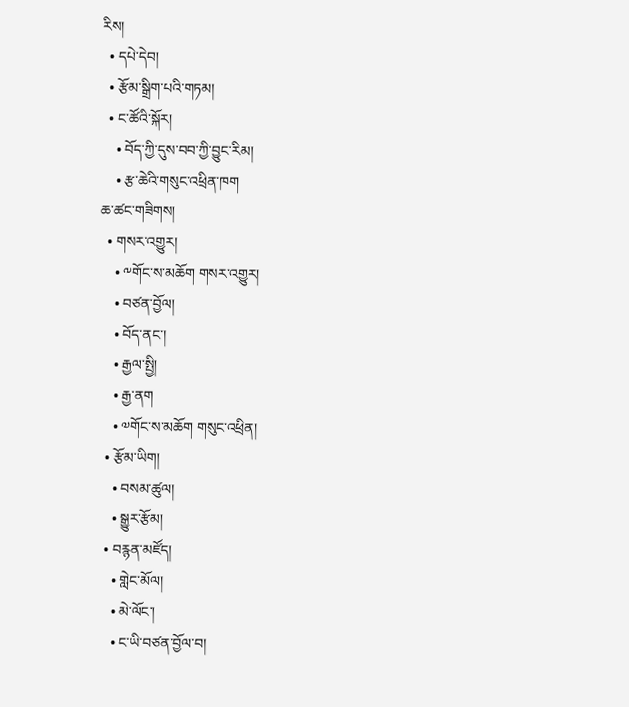རིས།
  • དཔེ་དེབ།
  • རྩོམ་སྒྲིག་པའི་གཏམ།
  • ང་ཚོའི་སྐོར།
    • བོད་ཀྱི་དུས་བབ་ཀྱི་བྱུང་རིམ།
    • རྩ་ཆེའི་གསུང་འཕྲིན་ཁག
ཆ་ཚང་གཟིགས།
  • གསར་འགྱུར།
    • ༸གོང་ས་མཆོག གསར་འགྱུར།
    • བཙན་བྱོལ།
    • བོད་ནང་།
    • རྒྱལ་སྤྱི།
    • རྒྱ་ནག
    • ༧གོང་ས་མཆོག གསུང་འཕྲིན།
  • རྩོམ་ཡིག།
    • བསམ་ཚུལ།
    • སྒྱུར་རྩོམ།
  • བརྙན་མཛོད།
    • གླེང་མོལ།
    • མེ་ལོང་།
    • ང་ཡི་བཙན་བྱོལ་བ།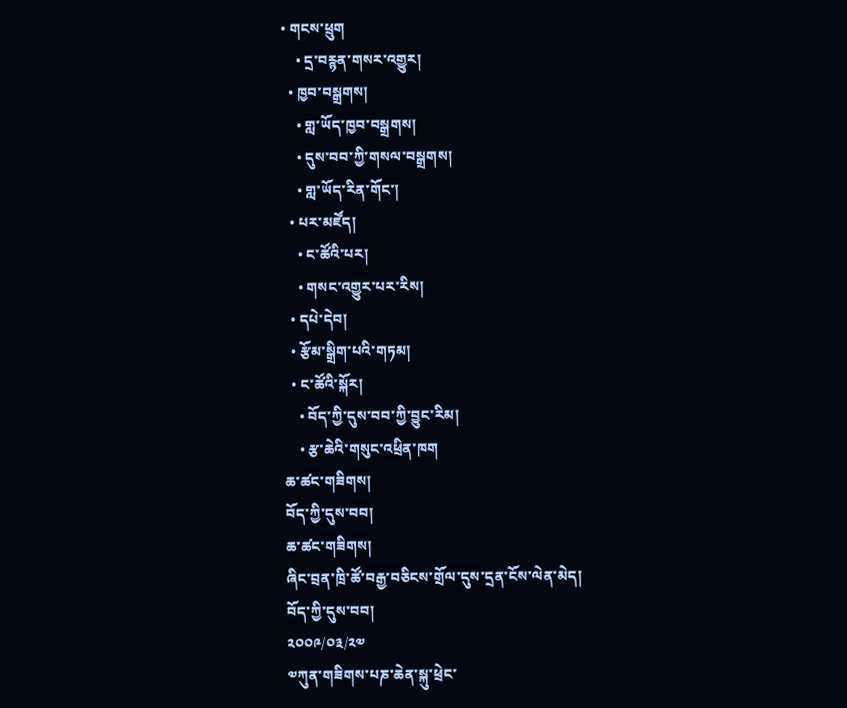• གངས་ཕྲུག
    • དྲ་བརྙན་གསར་འགྱུར།
  • ཁྱབ་བསྒྲགས།
    • གླ་ཡོད་ཁྱབ་བསྒྲགས།
    • དུས་བབ་ཀྱི་གསལ་བསྒྲགས།
    • གླ་ཡོད་རིན་གོང་།
  • པར་མཛོད།
    • ང་ཚོའི་པར།
    • གསང་འགྱུར་པར་རིས།
  • དཔེ་དེབ།
  • རྩོམ་སྒྲིག་པའི་གཏམ།
  • ང་ཚོའི་སྐོར།
    • བོད་ཀྱི་དུས་བབ་ཀྱི་བྱུང་རིམ།
    • རྩ་ཆེའི་གསུང་འཕྲིན་ཁག
ཆ་ཚང་གཟིགས།
བོད་ཀྱི་དུས་བབ།
ཆ་ཚང་གཟིགས།
ཞིང་བྲན་ཁྲི་ཚོ་བརྒྱ་བཅིངས་གྲོལ་དུས་དྲན་ངོས་ལེན་མེད།
བོད་ཀྱི་དུས་བབ།
༢༠༠༩/༠༣/༢༧
༧ཀུན་གཟིགས་པཎ་ཆེན་སྐུ་ཕྲེང་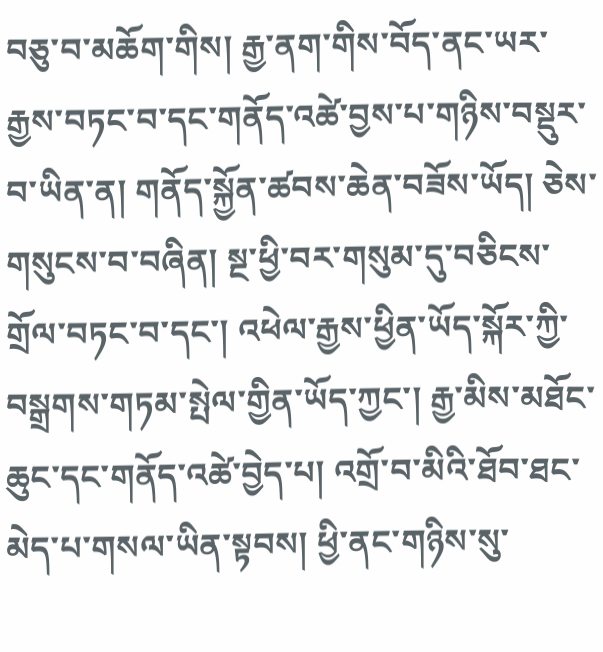བཅུ་བ་མཆོག་གིས། རྒྱ་ནག་གིས་བོད་ནང་ཡར་རྒྱས་བཏང་བ་དང་གནོད་འཚེ་བྱས་པ་གཉིས་བསྡུར་བ་ཡིན་ན། གནོད་སྐྱོན་ཚབས་ཆེན་བཟོས་ཡོད། ཅེས་གསུངས་བ་བཞིན། སྔ་ཕྱི་བར་གསུམ་དུ་བཅིངས་གྲོལ་བཏང་བ་དང་། འཕེལ་རྒྱས་ཕྱིན་ཡོད་སྐོར་ཀྱི་བསྒྲགས་གཏམ་སྤེལ་གྱིན་ཡོད་ཀྱང་། རྒྱ་མིས་མཐོང་ཆུང་དང་གནོད་འཚེ་བྱེད་པ། འགྲོ་བ་མིའི་ཐོབ་ཐང་མེད་པ་གསལ་ཡིན་སྟབས། ཕྱི་ནང་གཉིས་སུ་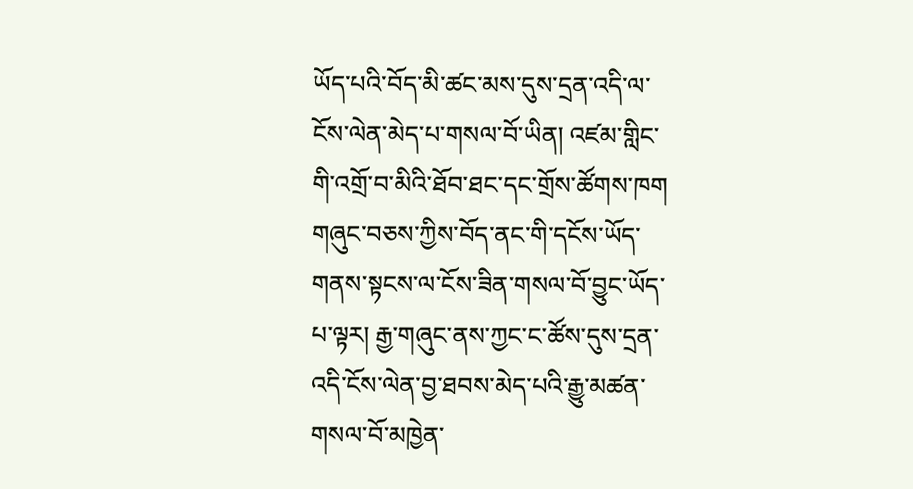ཡོད་པའི་བོད་མི་ཚང་མས་དུས་དྲན་འདི་ལ་ངོས་ལེན་མེད་པ་གསལ་བོ་ཡིན། འཛམ་གླིང་གི་འགྲོ་བ་མིའི་ཐོབ་ཐང་དང་གྲོས་ཚོགས་ཁག གཞུང་བཅས་ཀྱིས་བོད་ནང་གི་དངོས་ཡོད་གནས་སྟངས་ལ་ངོས་ཟིན་གསལ་བོ་བྱུང་ཡོད་པ་ལྟར། རྒྱ་གཞུང་ནས་ཀྱང་ང་ཚོས་དུས་དྲན་འདི་ངོས་ལེན་བྱ་ཐབས་མེད་པའི་རྒྱུ་མཚན་གསལ་བོ་མཁྱེན་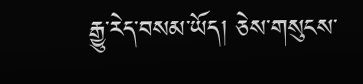རྒྱུ་རེད་བསམ་ཡོད། ཅེས་གསུངས་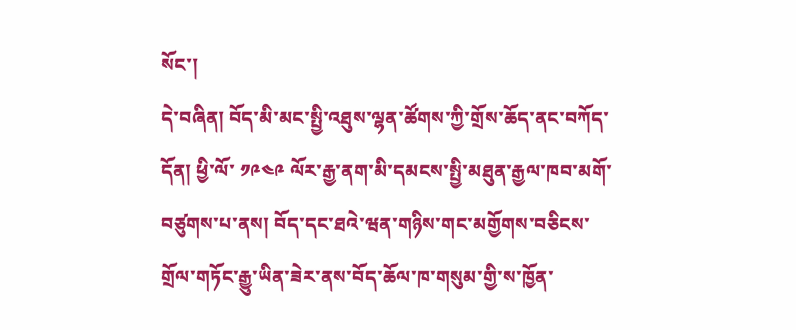སོང་།
དེ་བཞིན། བོད་མི་མང་སྤྱི་འཐུས་ལྷན་ཚོགས་ཀྱི་གྲོས་ཆོད་ནང་བཀོད་དོན། ཕྱི་ལོ་ ༡༩༤༩ ལོར་རྒྱ་ནག་མི་དམངས་སྤྱི་མཐུན་རྒྱལ་ཁབ་མགོ་བཙུགས་པ་ནས། བོད་དང་ཐའེ་ཝན་གཉིས་གང་མགྱོགས་བཅིངས་གྲོལ་གཏོང་རྒྱུ་ཡིན་ཟེར་ནས་བོད་ཆོལ་ཁ་གསུམ་གྱི་ས་ཁྱོན་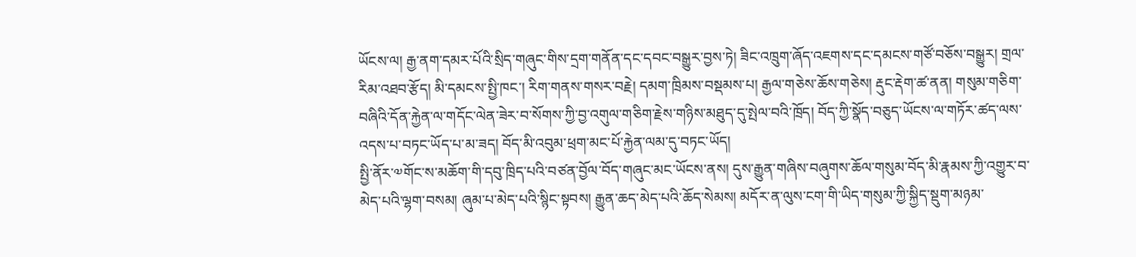ཡོངས་ལ། རྒྱ་ནག་དམར་པོའི་སྲིད་གཞུང་གིས་དྲག་གནོན་དང་དབང་བསྒྱུར་བྱས་ཏེ། ཟིང་འཁྲུག་ཞོད་འཇགས་དང་དམངས་གཙོ་བཅོས་བསྒྱུར། གྲལ་རིམ་འཐབ་རྩོད། མི་དམངས་སྤྱི་ཁང་། རིག་གནས་གསར་བརྗེ། དམག་ཁྲིམས་བསྡམས་པ། རྒྱལ་གཅེས་ཆོས་གཅེས། རྡུང་རྡེག་ཚ་ནན། གསུམ་གཅིག་བཞིའི་དོན་རྐྱེན་ལ་གདོང་ལེན་ཟེར་བ་སོགས་ཀྱི་བྱ་འགུལ་གཅིག་རྗེས་གཉིས་མཐུད་དུ་སྤེལ་བའི་ཁྲོད། བོད་ཀྱི་སྣོད་བཅུད་ཡོངས་ལ་གཏོར་ཚད་ལས་འདས་པ་བཏང་ཡོད་པ་མ་ཟད། བོད་མི་འབུམ་ཕྲག་མང་པོ་རྐྱེན་ལམ་དུ་བཏང་ཡོད།
སྤྱི་ནོར་༧གོང་ས་མཆོག་གི་དབུ་ཁྲིད་པའི་བཙན་བྱོལ་བོད་གཞུང་མང་ཡོངས་ནས། དུས་རྒྱུན་གཞིས་བཞུགས་ཆོལ་གསུམ་བོད་མི་རྣམས་ཀྱི་འགྱུར་བ་མེད་པའི་ལྷག་བསམ། ཞུམ་པ་མེད་པའི་སྙིང་སྟབས། རྒྱུན་ཆད་མེད་པའི་ཆོད་སེམས། མདོར་ན་ལུས་ངག་གི་ཡིད་གསུམ་ཀྱི་སྐྱིད་སྡུག་མཉམ་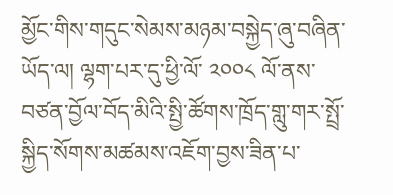མྱོང་གིས་གདུང་སེམས་མཉམ་བསྐྱེད་ཞུ་བཞིན་ཡོད་ལ། ལྷག་པར་དུ་ཕྱི་ལོ་ ༢༠༠༨ ལོ་ནས་བཙན་བྱོལ་བོད་མིའི་སྤྱི་ཚོགས་ཁྲོད་གླུ་གར་སྤྲོ་སྐྱིད་སོགས་མཚམས་འཇོག་བྱས་ཟིན་པ་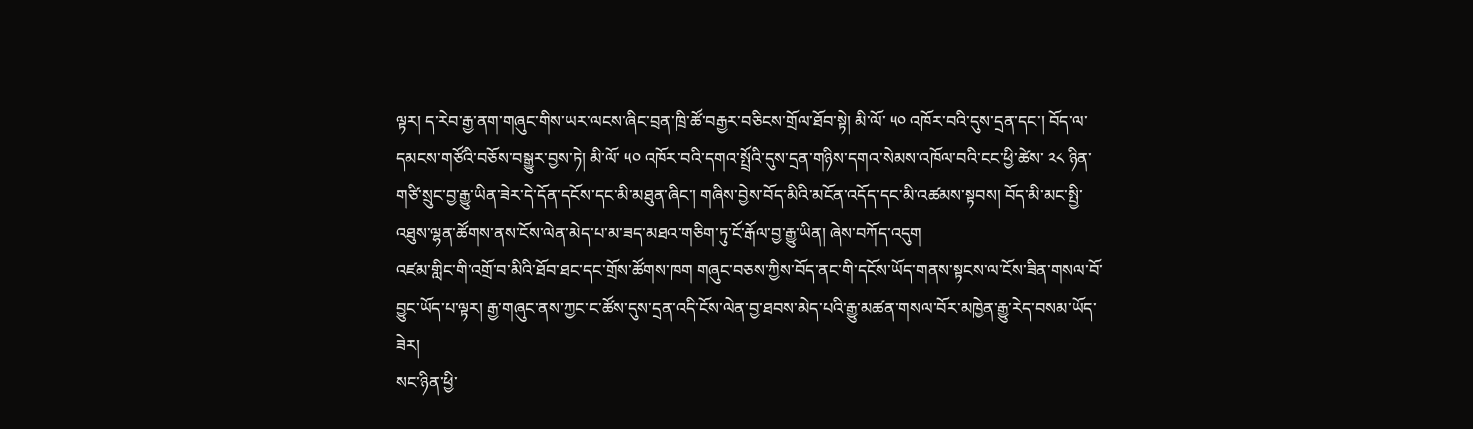ལྟར། ད་རེབ་རྒྱ་ནག་གཞུང་གིས་ཡར་ལངས་ཞིང་བྲན་ཁྲི་ཚོ་བརྒྱར་བཅིངས་གྲོལ་ཐོབ་སྟེ། མི་ལོ་ ༥༠ འཁོར་བའི་དུས་དྲན་དང་། བོད་ལ་དམངས་གཙོའི་བཅོས་བསྒྱུར་བྱས་ཏེ། མི་ལོ་ ༥༠ འཁོར་བའི་དགའ་སྤྲོའི་དུས་དྲན་གཉིས་དགའ་སེམས་འཁོལ་བའི་ངང་ཕྱི་ཚེས་ ༢༨ ཉིན་གཙི་སྲུང་བྱ་རྒྱུ་ཡིན་ཟེར་དེ་དོན་དངོས་དང་མི་མཐུན་ཞིང་། གཞིས་བྱེས་བོད་མིའི་མངོན་འདོད་དང་མི་འཚམས་སྟབས། བོད་མི་མང་སྤྱི་འཐུས་ལྷན་ཚོགས་ནས་ངོས་ལེན་མེད་པ་མ་ཟད་མཐའ་གཅིག་ཏུ་ངོ་རྒོལ་བྱ་རྒྱུ་ཡིན། ཞེས་བཀོད་འདུག
འཛམ་གླིང་གི་འགྲོ་བ་མིའི་ཐོབ་ཐང་དང་གྲོས་ཚོགས་ཁག གཞུང་བཅས་ཀྱིས་བོད་ནང་གི་དངོས་ཡོད་གནས་སྟངས་ལ་ངོས་ཟིན་གསལ་བོ་བྱུང་ཡོད་པ་ལྟར། རྒྱ་གཞུང་ནས་ཀྱང་ང་ཚོས་དུས་དྲན་འདི་ངོས་ལེན་བྱ་ཐབས་མེད་པའི་རྒྱུ་མཚན་གསལ་བོར་མཁྱེན་རྒྱུ་རེད་བསམ་ཡོད་ཟེར།
སང་ཉིན་ཕྱི་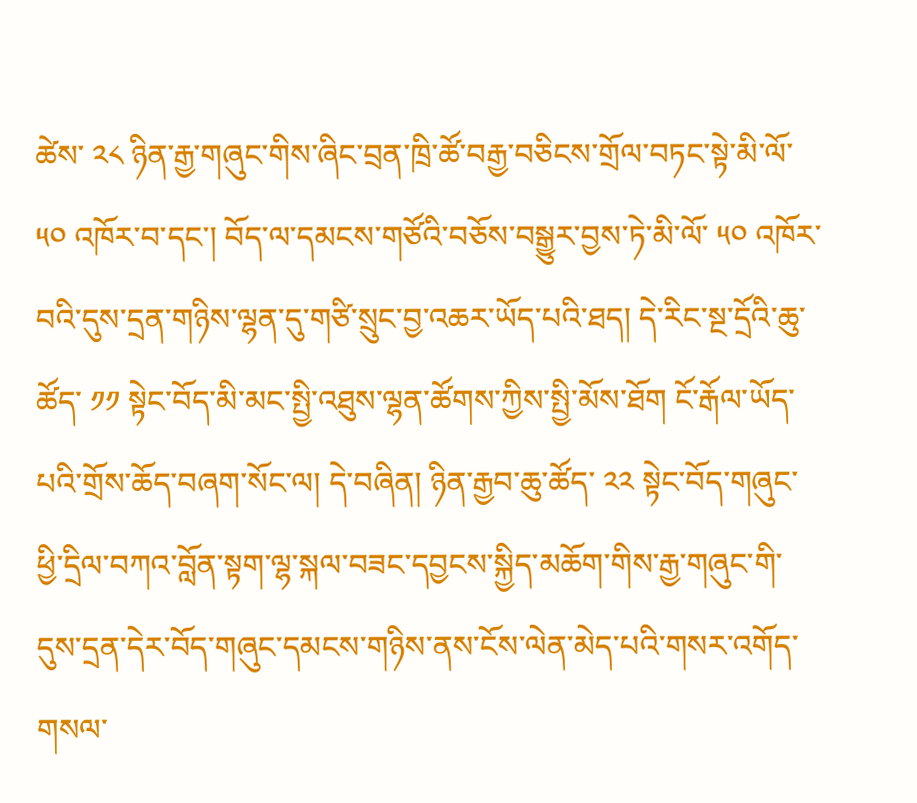ཚེས་ ༢༨ ཉིན་རྒྱ་གཞུང་གིས་ཞིང་བྲན་ཁྲི་ཚོ་བརྒྱ་བཅིངས་གྲོལ་བཏང་སྟེ་མི་ལོ་ ༥༠ འཁོར་བ་དང་། བོད་ལ་དམངས་གཙོའི་བཅོས་བསྒྱུར་བྱས་ཏེ་མི་ལོ་ ༥༠ འཁོར་བའི་དུས་དྲན་གཉིས་ལྷན་དུ་གཙི་སྲུང་བྱ་འཆར་ཡོད་པའི་ཐད། དེ་རིང་སྔ་དྲོའི་ཆུ་ཚོད་ ༡༡ སྟེང་བོད་མི་མང་སྤྱི་འཐུས་ལྷན་ཚོགས་ཀྱིས་སྤྱི་མོས་ཐོག ངོ་རྒོལ་ཡོད་པའི་གྲོས་ཆོད་བཞག་སོང་ལ། དེ་བཞིན། ཉིན་རྒྱབ་ཆུ་ཚོད་ ༢༢ སྟེང་བོད་གཞུང་ཕྱི་དྲིལ་བཀའ་བློན་སྟག་ལྷ་སྐལ་བཟང་དབྱངས་སྐྱིད་མཆོག་གིས་རྒྱ་གཞུང་གི་དུས་དྲན་དེར་བོད་གཞུང་དམངས་གཉིས་ནས་ངོས་ལེན་མེད་པའི་གསར་འགོད་གསལ་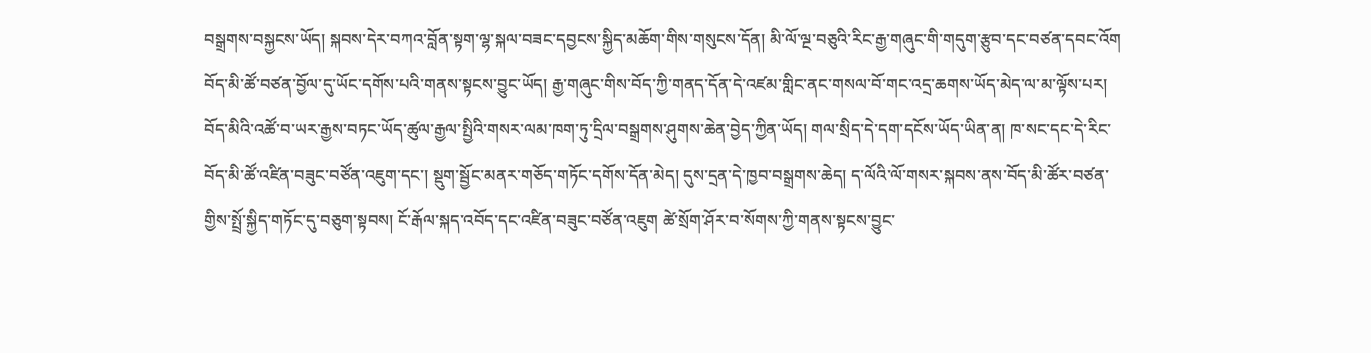བསྒྲགས་བསྐྱངས་ཡོད། སྐབས་དེར་བཀའ་བློན་སྟག་ལྷ་སྐལ་བཟང་དབྱངས་སྐྱིད་མཆོག་གིས་གསུངས་དོན། མི་ལོ་ལྔ་བཅུའི་རིང་རྒྱ་གཞུང་གི་གདུག་རྩུབ་དང་བཙན་དབང་འོག བོད་མི་ཚོ་བཙན་བྱོལ་དུ་ཡོང་དགོས་པའི་གནས་སྟངས་བྱུང་ཡོད། རྒྱ་གཞུང་གིས་བོད་ཀྱི་གནད་དོན་དེ་འཛམ་གླིང་ནང་གསལ་བོ་གང་འདྲ་ཆགས་ཡོད་མེད་ལ་མ་ལྟོས་པར། བོད་མིའི་འཚོ་བ་ཡར་རྒྱས་བཏང་ཡོད་ཚུལ་རྒྱལ་སྤྱིའི་གསར་ལམ་ཁག་ཏུ་དྲིལ་བསྒྲགས་ཤུགས་ཆེན་བྱེད་ཀྱིན་ཡོད། གལ་སྲིད་དེ་དག་དངོས་ཡོད་ཡིན་ན། ཁ་སང་དང་དེ་རིང་བོད་མི་ཚོ་འཛིན་བཟུང་བཙོན་འཇུག་དང་། སྡུག་སྦྱོང་མནར་གཅོད་གཏོང་དགོས་དོན་མེད། དུས་དྲན་དེ་ཁྱབ་བསྒྲགས་ཆེད། ད་ལོའི་ལོ་གསར་སྐབས་ནས་བོད་མི་ཚོར་བཙན་གྱིས་སྤྲོ་སྐྱིད་གཏོང་དུ་བཅུག་སྟབས། ངོ་རྒོལ་སྐད་འབོད་དང་འཛིན་བཟུང་བཙོན་འཇུག ཚེ་སྲོག་ཤོར་བ་སོགས་ཀྱི་གནས་སྟངས་བྱུང་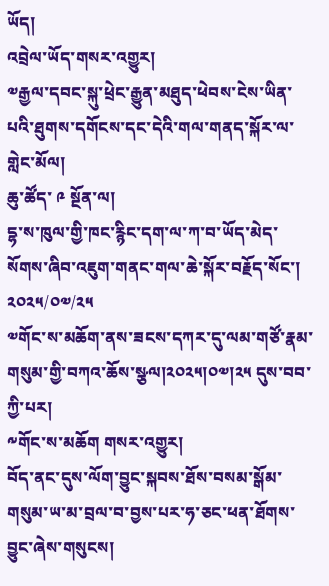ཡོད།
འབྲེལ་ཡོད་གསར་འགྱུར།
༧རྒྱལ་དབང་སྐུ་ཕྲེང་རྒྱུན་མཐུད་ཕེབས་ངེས་ཡིན་པའི་ཐུགས་དགོངས་དང་དེའི་གལ་གནད་སྐོར་ལ་གླེང་མོལ།
ཆུ་ཚོད་ ༩ སྔོན་ལ།
དྷ་ས་ཁུལ་གྱི་ཁང་རྙིང་དག་ལ་ཀ་བ་ཡོད་མེད་སོགས་ཞིབ་འཇུག་གནང་གལ་ཆེ་སྐོར་བརྗོད་སོང་།
༢༠༢༥/༠༧/༢༥
༧གོང་ས་མཆོག་ནས་ཟངས་དཀར་དུ་ལམ་གཙོ་རྣམ་གསུམ་གྱི་བཀའ་ཆོས་སྩལ།༢༠༢༥།༠༧།༢༥ དུས་བབ་ཀྱི་པར།
༸གོང་ས་མཆོག གསར་འགྱུར།
བོད་ནང་དུས་ལོག་བྱུང་སྐབས་ཐོས་བསམ་སྒོམ་གསུམ་ཡ་མ་བྲལ་བ་བྱས་པར་ཧ་ཅང་ཕན་ཐོགས་བྱུང་ཞེས་གསུངས།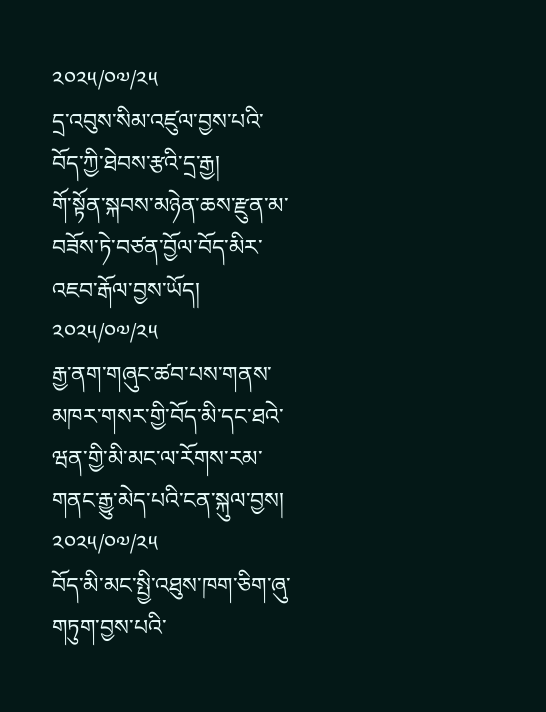༢༠༢༥/༠༧/༢༥
དྲ་འབུས་སིམ་འཛུལ་བྱས་པའི་བོད་ཀྱི་ཐེབས་རྩའི་དྲ་རྒྱ།
གོ་སྟོན་སྐབས་མཉེན་ཆས་རྫུན་མ་བཟོས་ཏེ་བཙན་བྱོལ་བོད་མིར་འཇབ་རྒོལ་བྱས་ཡོད།
༢༠༢༥/༠༧/༢༥
རྒྱ་ནག་གཞུང་ཚབ་པས་གནས་མཁར་གསར་གྱི་བོད་མི་དང་ཐའེ་ཝན་གྱི་མི་མང་ལ་རོགས་རམ་གནང་རྒྱུ་མེད་པའི་ངན་སྐུལ་བྱས།
༢༠༢༥/༠༧/༢༥
བོད་མི་མང་སྤྱི་འཐུས་ཁག་ཅིག་ཞུ་གཏུག་བྱས་པའི་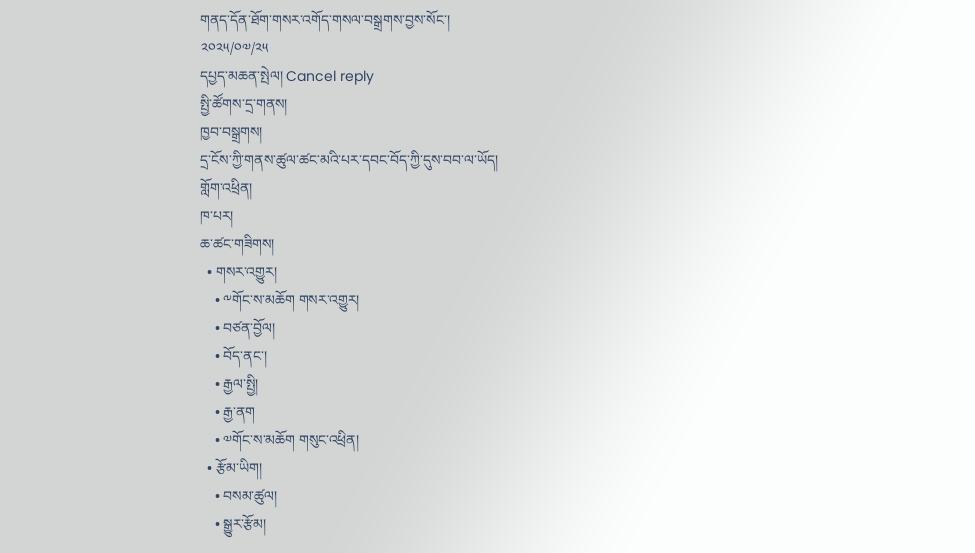གནད་དོན་ཐོག་གསར་འགོད་གསལ་བསྒྲགས་བྱས་སོང་།
༢༠༢༥/༠༧/༢༥
དཔྱད་མཆན་སྤེལ། Cancel reply
སྤྱི་ཚོགས་དྲ་གནས།
ཁྱབ་བསྒྲགས།
དྲ་ངོས་ཀྱི་གནས་ཚུལ་ཚང་མའི་པར་དབང་བོད་ཀྱི་དུས་བབ་ལ་ཡོད།
གློག་འཕྲིན།
ཁ་པར།
ཆ་ཚང་གཟིགས།
  • གསར་འགྱུར།
    • ༸གོང་ས་མཆོག གསར་འགྱུར།
    • བཙན་བྱོལ།
    • བོད་ནང་།
    • རྒྱལ་སྤྱི།
    • རྒྱ་ནག
    • ༧གོང་ས་མཆོག གསུང་འཕྲིན།
  • རྩོམ་ཡིག།
    • བསམ་ཚུལ།
    • སྒྱུར་རྩོམ།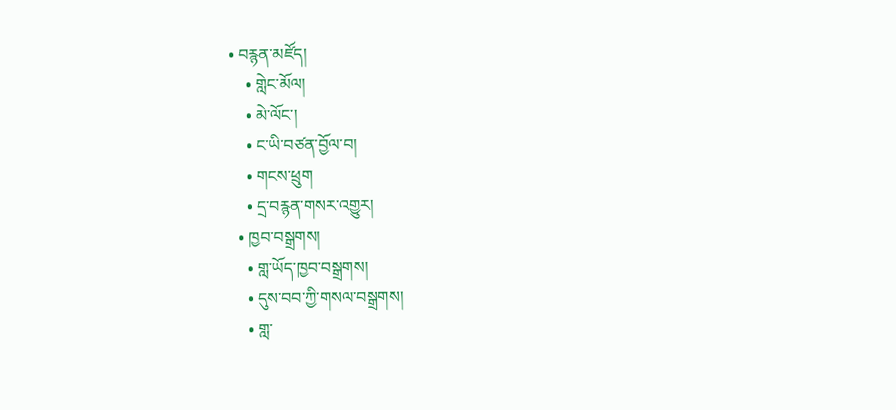• བརྙན་མཛོད།
    • གླེང་མོལ།
    • མེ་ལོང་།
    • ང་ཡི་བཙན་བྱོལ་བ།
    • གངས་ཕྲུག
    • དྲ་བརྙན་གསར་འགྱུར།
  • ཁྱབ་བསྒྲགས།
    • གླ་ཡོད་ཁྱབ་བསྒྲགས།
    • དུས་བབ་ཀྱི་གསལ་བསྒྲགས།
    • གླ་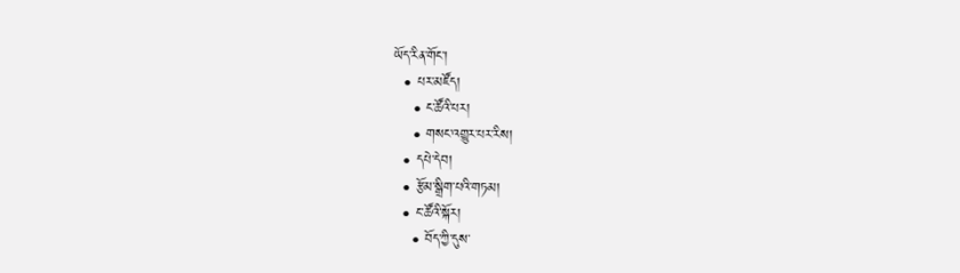ཡོད་རིན་གོང་།
  • པར་མཛོད།
    • ང་ཚོའི་པར།
    • གསང་འགྱུར་པར་རིས།
  • དཔེ་དེབ།
  • རྩོམ་སྒྲིག་པའི་གཏམ།
  • ང་ཚོའི་སྐོར།
    • བོད་ཀྱི་དུས་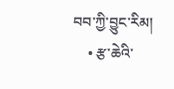བབ་ཀྱི་བྱུང་རིམ།
    • རྩ་ཆེའི་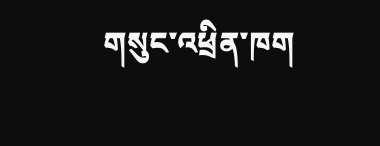གསུང་འཕྲིན་ཁག